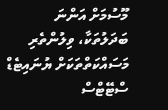މޫސުމަށް އަންނަ ބަދަލުތަކާ، ވިލުންތެރި މަސައްކަތްތަކަށް ޔުނައިޓެޑް ސްޓޭޓްސް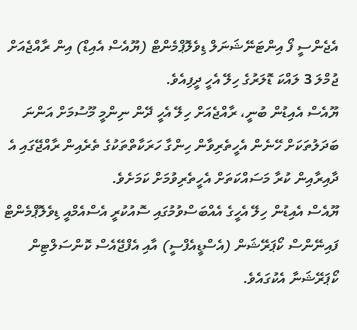އެޖެންސީ ފޯ އިންޓަނޭޝަނަލް ޑިވެލޮޕްމެންޓް (ޔޫއެސް އެއިޑް) އިން ރާއްޖެއަށް ޖުމްލަ 3 ލައްކަ ޑޮލަރުގެ ހިލޭ އެހީ ދީފިއެވެ.
ޔޫއެސް އެއިޑުން ބުނީ، ރާއްޖެއަށް ހިލޭ އެހީ ދޭން ނިންމީ މޫސުމަށް އަންނަ ބަދަލުތަކަށް ހޭނެން އެހީތެރިވާން ހިންގާ ހަރަކާތްތަކުގެ ތެރެއިން ރާއްޖޭގައި އެ ދާއިރާއިން ކުރާ މަސައްކަތަށް އެހީތެރިވުމަށް ކަމަށެވެ.
ޔޫއެސް އެއިޑުން ހިލޭ އެހީގެ އެއްބަސްވުމުގައި ސޮއުކުރީ އެސްއެމްއީ ޑިވެލޮޕްމެންޓް ފައިނޭންސް ކޯޕަރޭޝަން (އެސްޑީއެފްސީ) އާއި އެފްޖޭއެސް ކޮންސަލްޓިން ކޯޕަރޭޝަނާ އެކުގައެވެ.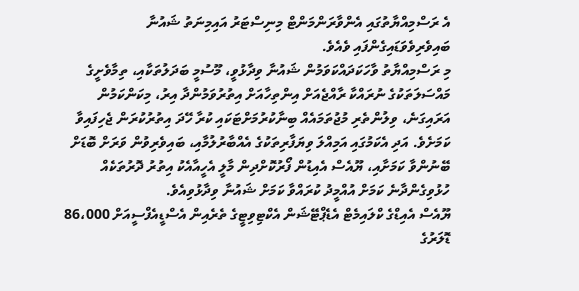އެ ރަސްމިއްޔާތުގައި އެންވާރަންމަންޓް މިނިސްޓަރު އައިމިނަތު ޝައުނާ ބައިވެރިވެވަޑައިގެންފައި ވެއެވެ.
މި ރަސްމިއްޔާތު ވާހަކަދައްކަވަމުން ޝައުނާ ވިދާޅުވީ، މޫސުމީ ބަދަލުތަކާއި، ތިމާވެށީގެ މައްސަލަތަކުގެ ނުރައްކާ ރާއްޖެއަށް އިންތިހާއަށް އިތުރުވަމުންދާ އިރު، މިކަންކަމުން އަރައިގަނެ، ވިލުންތެރި މުޖުތަމައެއް ބިނާކުރުމަށްޓަކައި ކުރާ ހޭދަ އިތުރުކުރަން ޖެހިފައިވާ ކަމަށެވެ. އަދި އެކަމުގައި އަމިއްލަ ވިޔަފާރިތަކުގެ އެއްބާރުލުމާއި، ބައިވެރިވުން ވަރަށް ބޮޑަށް ބޭނުންވާ ކަމަށާއި، ޔޫއެސް އެއިޑުން ފޯރުކޮށްދިން މާލީ އެހީއާއެކު އިތުރު ދޮރުތަކެއް ހުޅުވިގެންދާނެ ކަމަށް އުއްމީދު ކުރައްވާ ކަމަށް ޝައުނާ ވިދާޅުވިއެވެ.
ޔޫއެސް އެއިޑްގެ ކްލައިމެޓް އެޑެޕްޓޭޝަން އެކްޓިވިޓީގެ ތެރެއިން އެސްޑީއެފްސީއަށް 86،000 ޑޮލަރުގެ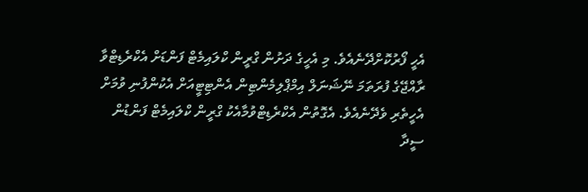އެހީ ފޯރުކޮށްދޭނެއެވެ. މި އެހީގެ ދަށުން ގްރީން ކްލައިމެޓް ފަންޑަށް އެކްރެޑިޓްވާ ރާއްޖޭގެ ފުރަތަމަ ނޭޝަނަލް އިމްޕްލިމެންޓިން އެންޓިޓީއަށް އެކުންފުނި ވުމަށް އެހީތެރި ވެދޭނެއެވެ. އެގޮތުން އެކްރެޑިޓްވުމާއެކު ގްރީން ކްލައިމެޓް ފަންޑުން ސީދާ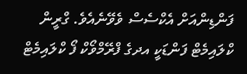ފަންޑިންއަށް އެކްސެސް ވެވޭނެއެވެ. ގްރީން ކްލައިމެޓް ފަންޑަކީ އދގެ ފްރޭމްވޯކް ފޯ ކްލައިމެޓް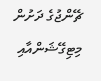ޗޭންޖުގެ ދަށުން މިޓިގޭޝަންއާއި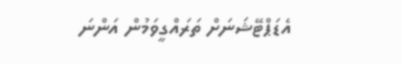އެޑަޕްޓޭޝަނަށް ތަރައްގީވަމުން އަންނަ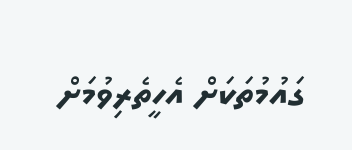ގައުމުތަކަށް އެހީތެރިވުމަށް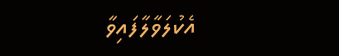އެކުލަވާލާފައިވާ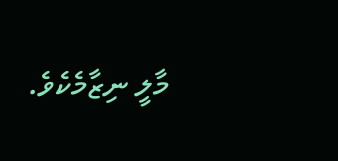މާލީ ނިޒާމެކެވެ.